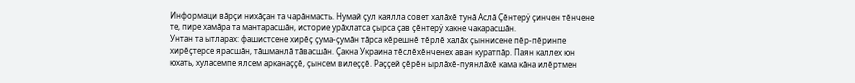Информаци вăрçи нихăçан та чарăнмасть. Нумай çул каялла совет халăхĕ тунă Аслă Çĕнтерÿ çинчен тĕнчене те, пире хамăра та мантарасшăн, историе урăхлатса çырса çав çĕнтерÿ хакне чакарасшăн.
Унтан та ытларах: фашистсене хирĕç çума-çумăн тăрса кĕрешнĕ тĕрлĕ халăх çыннисене пĕр-пĕринпе хирĕçтерсе ярасшăн, тăшманлă тăвасшăн. Çакна Украина тĕслĕхĕнченех аван куратпăр. Паян каллех юн юхать, хуласемпе ялсем арканаççĕ, çынсем вилеççĕ. Раççей çĕрĕн ырлăхĕ-пуянлăхĕ кама кăна илĕртмен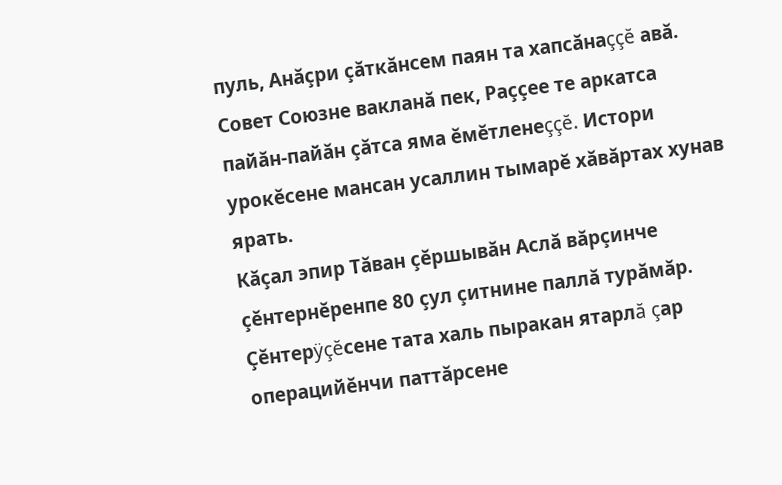пуль, Анăçри çăткăнсем паян та хапсăнаççĕ авă. Совет Союзне вакланă пек, Раççее те аркатса пайăн-пайăн çăтса яма ĕмĕтленеççĕ. Истори урокĕсене мансан усаллин тымарĕ хăвăртах хунав ярать.
Кăçал эпир Тăван çĕршывăн Аслă вăрçинче çĕнтернĕренпе 80 çул çитнине паллă турăмăр. Çĕнтерÿçĕсене тата халь пыракан ятарлă çар операцийĕнчи паттăрсене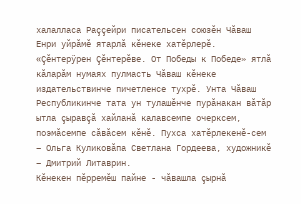халалласа Раççейри писательсен союзĕн Чăваш Енри уйрăмĕ ятарлă кĕнеке хатĕрлерĕ. «Çĕнтерÿрен Çĕнтерĕве. От Победы к Победе» ятлă кăларăм нумаях пулмасть Чăваш кĕнеке издательствинче пичетленсе тухрĕ. Унта Чăваш Республикинче тата ун тулашĕнче пурăнакан вăтăр ытла çыравçă хайланă калавсемпе очерксем, поэмăсемпе сăвăсем кĕнĕ. Пухса хатĕрлекенĕ-сем – Ольга Куликовăпа Светлана Гордеева, художникĕ – Дмитрий Литаврин.
Кĕнекен пĕрремĕш пайне - чăвашла çырнă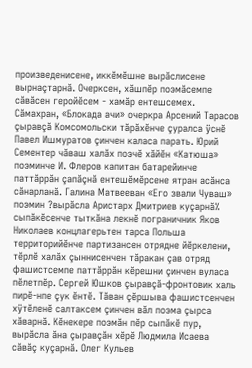произведенисене, иккĕмĕшне вырăслисене вырнаçтарнă. Очерксен, хăшпĕр поэмăсемпе сăвăсен геройĕсем - хамăр ентешсемех. Сăмахран, «Блокада ачи» очеркра Арсений Тарасов çыравçă Комсомольски тăрăхĕнче çуралса ÿснĕ Павел Ишмуратов çинчен каласа парать. Юрий Сементер чăваш халăх поэчĕ хăйĕн «Катюша» поэминче И. Флеров капитан батарейинче паттăррăн çапăçнă ентешĕмĕрсене ятран асăнса сăнарланă. Галина Матвееван «Его звали Чуваш» поэмин ?вырăсла Аристарх Дмитриев куçарнă% сыпăкĕсенче тыткăна лекнĕ пограничник Яков Николаев концлагерьтен тарса Польша территорийĕнче партизансен отрядне йĕркелени, тĕрлĕ халăх çыннисенчен тăракан çав отряд фашистсемпе паттăррăн кĕрешни çинчен вуласа пĕлетпĕр. Сергей Юшков çыравçă-фронтовик халь пирĕ-нпе çук ĕнтĕ. Тăван çĕршыва фашистсенчен хÿтĕленĕ салтаксем çинчен вăл поэма çырса хăварнă. Кĕнекере поэмăн пĕр сыпăкĕ пур, вырăсла ăна çыравçăн хĕрĕ Людмила Исаева сăвăç куçарнă. Олег Кульев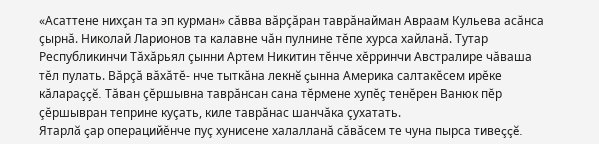«Асаттене нихçан та эп курман» сăвва вăрçăран таврăнайман Авраам Кульева асăнса çырнă. Николай Ларионов та калавне чăн пулнине тĕпе хурса хайланă. Тутар Республикинчи Тăхăрьял çынни Артем Никитин тĕнче хĕрринчи Австралире чăваша тĕл пулать. Вăрçă вăхăтĕ- нче тыткăна лекнĕ çынна Америка салтакĕсем ирĕке кăлараççĕ. Тăван çĕршывна таврăнсан сана тĕрмене хупĕç тенĕрен Ванюк пĕр çĕршывран теприне куçать, киле таврăнас шанчăка çухатать.
Ятарлă çар операцийĕнче пуç хунисене халалланă сăвăсем те чуна пырса тивеççĕ.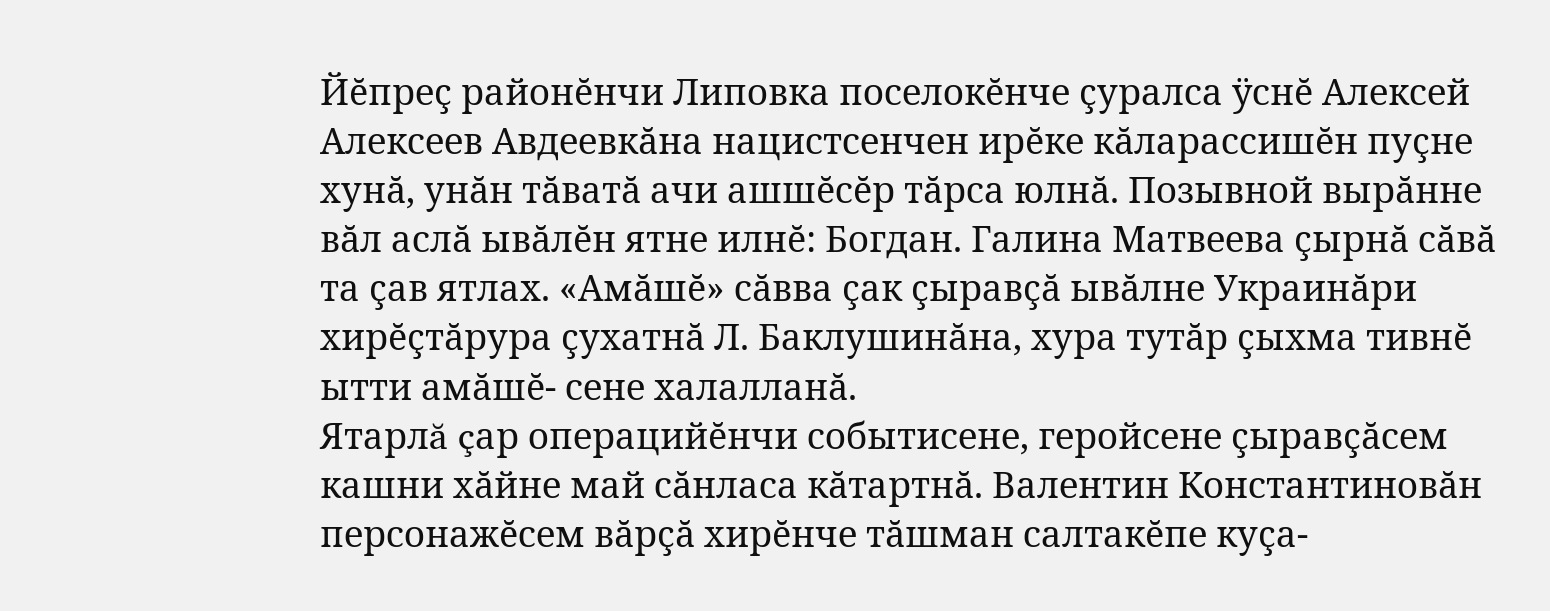Йĕпреç районĕнчи Липовка поселокĕнче çуралса ÿснĕ Алексей Алексеев Авдеевкăна нацистсенчен ирĕке кăларассишĕн пуçне хунă, унăн тăватă ачи ашшĕсĕр тăрса юлнă. Позывной вырăнне вăл аслă ывăлĕн ятне илнĕ: Богдан. Галина Матвеева çырнă сăвă та çав ятлах. «Амăшĕ» сăвва çак çыравçă ывăлне Украинăри хирĕçтăрура çухатнă Л. Баклушинăна, хура тутăр çыхма тивнĕ ытти амăшĕ- сене халалланă.
Ятарлă çар операцийĕнчи событисене, геройсене çыравçăсем кашни хăйне май сăнласа кăтартнă. Валентин Константиновăн персонажĕсем вăрçă хирĕнче тăшман салтакĕпе куçа-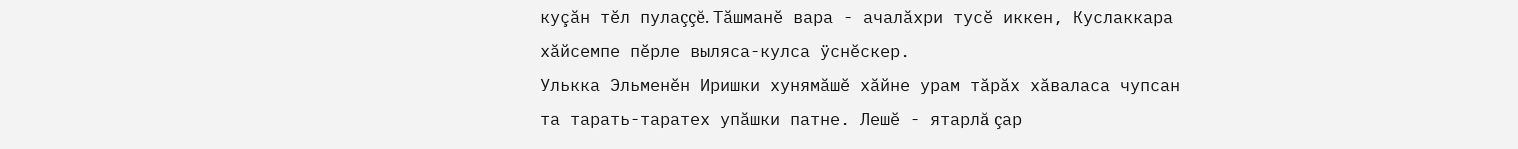куçăн тĕл пулаççĕ. Тăшманĕ вара - ачалăхри тусĕ иккен, Куслаккара хăйсемпе пĕрле выляса-кулса ÿснĕскер.
Улькка Эльменĕн Иришки хунямăшĕ хăйне урам тăрăх хăваласа чупсан та тарать-таратех упăшки патне. Лешĕ - ятарлă çар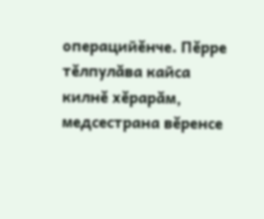операцийĕнче. Пĕрре тĕлпулăва кайса килнĕ хĕрарăм, медсестрана вĕренсе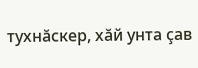тухнăскер, хăй унта çав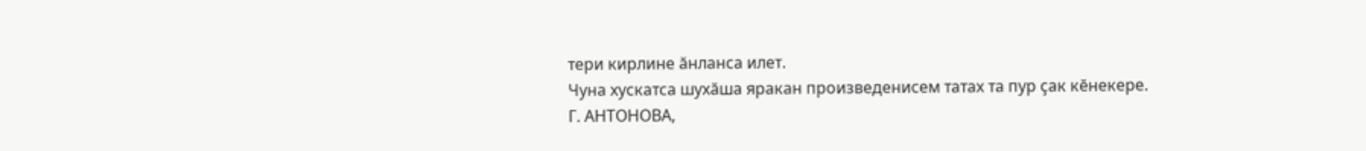тери кирлине ăнланса илет.
Чуна хускатса шухăша яракан произведенисем татах та пур çак кĕнекере.
Г. АНТОНОВА,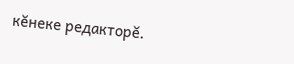кĕнеке редакторĕ.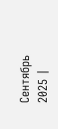Сентябрь 2025 |